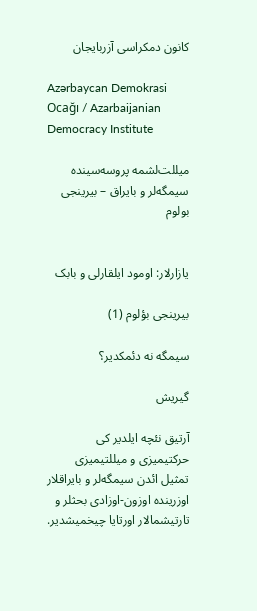کانون دمکراسی آزربايجان

Azərbaycan Demokrasi Ocağı / Azarbaijanian Democracy Institute

میللت‌لشمه پروسه‌سینده سیمگه‌لر و بایراق – بیرینجی بولوم


یازارلار: اومود ایلقارلی و بابک

بیرینجی بؤلوم (1)

سیمگه نه دئمکدیر؟

گیریش

آرتیق نئچه ایلدیر کی حرکتیمیزی و میللتیمیزی تمثیل ائدن سیمگه‌لر و بایراقلار اوزرینده اوزون-اوزادی بحثلر و تارتیشمالار اورتایا چیخمیشدیر.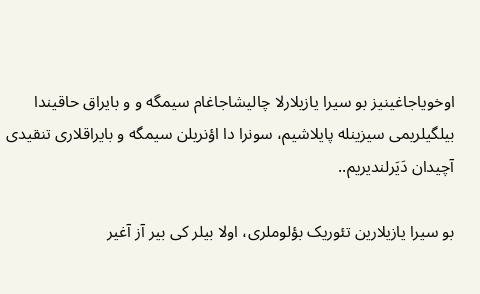اوخویاجاغینیز بو سیرا یازیلارلا چالیشاجاغام سیمگه و و بایراق حاقیندا بیلگیلریمی سیزینله پایلاشیم، سونرا دا اؤنریلن سیمگه و بایراقلاری تنقیدی آچیدان دَیَرلندیریم..

بو سیرا یازیلارین تئوریک بؤلوملری، اولا بیلر کی بیر آز آغیر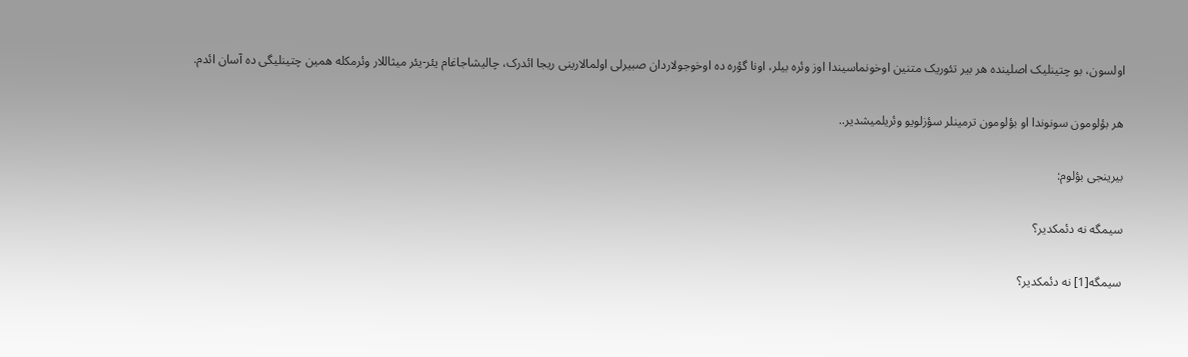اولسون، بو چتینلیک اصلینده هر بیر تئوریک متنین اوخونماسیندا اوز وئره بیلر، اونا گؤره ده اوخوجولاردان صبیرلی اولمالارینی ریجا ائدرک، چالیشاجاغام یئر-یئر میثاللار وئرمکله همین چتینلیگی ده آسان ائدم.

هر بؤلومون سونوندا او بؤلومون ترمینلر سؤزلویو وئریلمیشدیر..

بیرینجی بؤلوم:

سیمگه نه دئمکدیر؟

سیمگه[1] نه دئمکدیر؟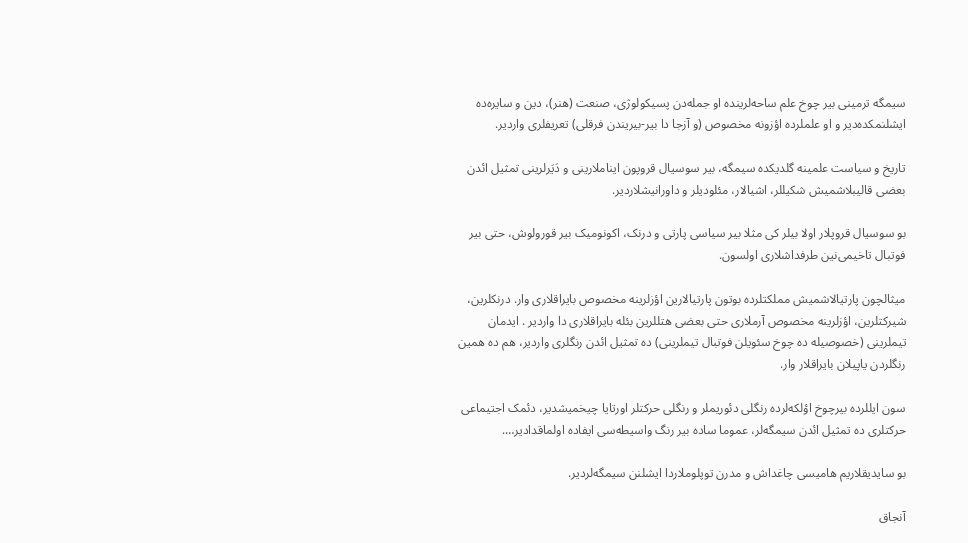سیمگه ترمینی بیر چوخ علم ساحه‌لرینده او جمله‌دن پسیکولوژی، صنعت (هنر)، دین و سایره‌ده ایشلنمکده‌دیر و او علملرده اؤزونه مخصوص (و آزجا دا بیر-بیریندن فرقلی) تعریفلری واردیر.

تاریخ و سیاست علمینه گلدیکده سیمگه، بیر سوسیال قروپون ایناملارینی و دَیَرلرینی تمثیل ائدن بعضی قالیبلاشمیش شکیللر، اشیالار، مئلودیلر و داورانیشلاردیر.

بو سوسیال قروپلار اولا بیلر کی مثلا بیر سیاسی پارتی و درنک، اکونومیک بیر قورولوش، حتی بیر فوتبال تاخیمی‌نین طرفداشلاری اولسون.

میثالچون پارتیالاشمیش مملکتلرده بوتون پارتیالارین اؤزلرینه مخصوص بایراقلاری وار. درنکلرین، شیرکتلرین، اؤزلرینه مخصوص آرملاری حتی بعضی هتللرین بئله بایراقلاری دا واردیر . ایدمان تیملرینی (خصوصیله ده چوخ سئویلن فوتبال تیملرینی) ده تمثیل ائدن رنگلری واردیر، هم ده همین رنگلردن یاپیلان بایراقلار وار.

سون ایللرده بیرچوخ اؤلکه‌لرده رنگلی دئوریملر و رنگلی حرکتلر اورتایا چیخمیشدیر، دئمک اجتیماعی حرکتلری ده تمثیل ائدن سیمگه‌لر، عموما ساده بیر رنگ واسیطه‌سی ایفاده اولماقدادیر….

بو سایدیقلاریم هامیسی چاغداش و مدرن توپلوملاردا ایشلنن سیمگه‌لردیر.

آنجاق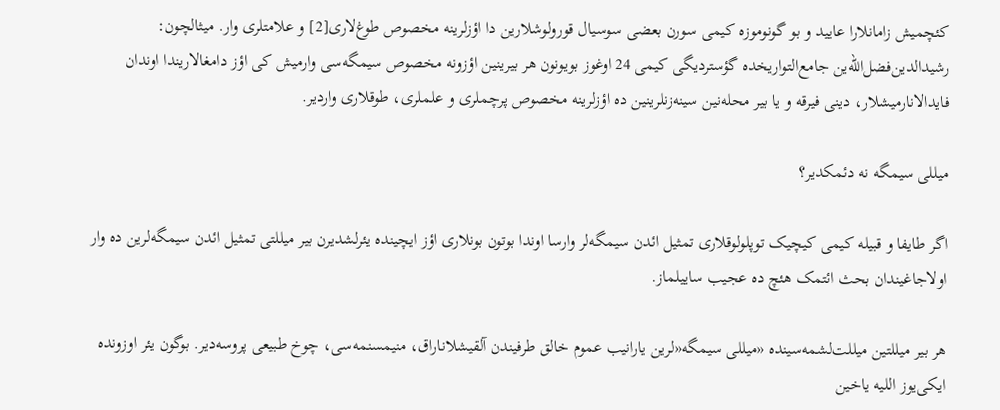کئچمیش زامانلارا عایید و بو گونوموزه کیمی سورن بعضی سوسیال قورولوشلارین دا اؤزلرینه مخصوص طوغ‌لاری[2] و علامتلری وار. میثالچون: رشیدالدین‌فضل‌الله‌ین جامع‌التواریخده گؤستردیگی کیمی 24 اوغوز بویونون هر بیرینین اؤزونه مخصوص سیمگه‌سی وارمیش کی اؤز دامغالاریندا اوندان فایدالانارمیشلار، دینی فیرقه و یا بیر محله‌نین سینه‌زنلرینین ده اؤزلرینه مخصوص پرچملری و علملری، طوقلاری واردیر.

میللی سیمگه نه دئمکدیر؟

اگر طایفا و قبیله کیمی کیچیک توپلولوقلاری تمثیل ائدن سیمگه‌لر وارسا اوندا بوتون بونلاری اؤز ایچینده یئرلشدیرن بیر میللتی تمثیل ائدن سیمگه‌لرین ده وار اولاجاغیندان بحث ائتمک هئچ ده عجیب ساییلماز.

هر بیر میللتین میللت‌لشمه‌سینده «میللی سیمگه«لرین یارانیب عموم خالق طرفیندن آلقیشلاناراق، منیمسنمه‌سی، چوخ طبیعی پروسه‌دیر. بوگون یئر اوزونده ایکی‌یوز اللیه یاخین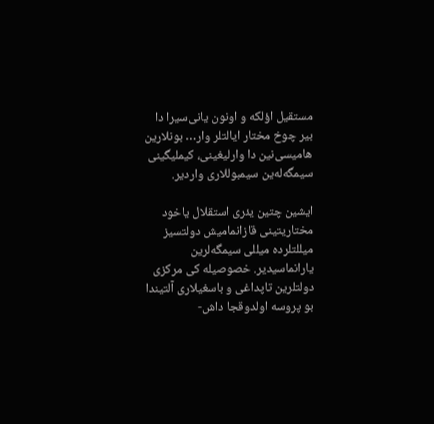مستقیل اؤلکه و اونون یانی‌سیرا دا بیر چوخ مختار ایالتلر وار… بونلارین هامیسی‌نین دا وارلیغینی، کیملیگینی سیمگه‌له‌ین سیمبوللاری واردیر.

ایشین چتین یئری استقلال یاخود مختاریتینی قازانمامیش دولتسیز میللتلرده میللی سیمگه‌لرین یارانماسیدیر. خصوصیله کی مرکزی دولتلرین تاپداغی و باسغیلاری آلتیندا بو پروسه اولدوقجا داش-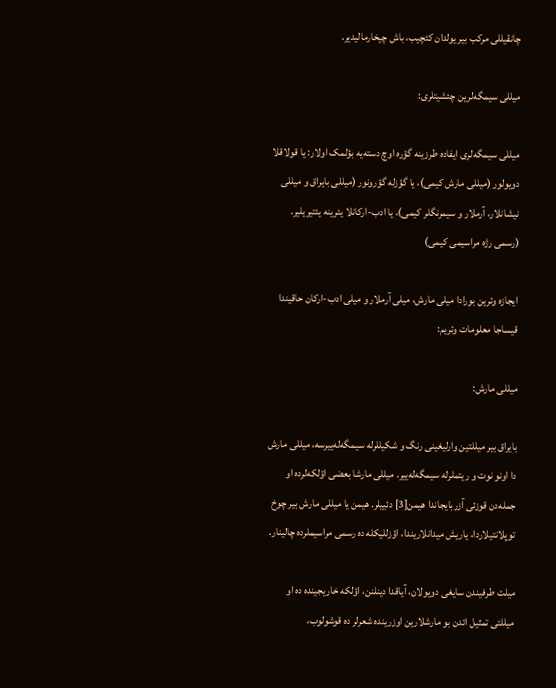چانقیللی مرکب بیر یولدان کئچیب، باش چیخارمالیدیر.

میللی سیمگه‌لرین چئشیتلری:

میللی سیمگه‌لری ایفاده طرزینه گؤره اوچ دسته‌یه بؤلمک اولار: یا قولاقلا دویولور (میللی مارش کیمی)، یا گؤزله گؤرونور (میللی بایراق و میللی نیشانلار، آرملار و سیمرنگلر کیمی)، یا ادب-ارکانلا یئرینه یئتیریلیر. (رسمی رژه مراسیمی کیمی)

ایجازه وئرین بورادا میلی مارش، میلی آرملار و میلی ادب-ارکان حاقیندا قیساجا معلومات وئریم:

میللی مارش:

بایراق بیر میللتین وارلیغینی رنگ و شکیللرله سیمگه‌له‌ییرسه، میللی مارش دا اونو نوت و ریتملرله سیمگه‌له‌ییر. میللی مارشا بعضی اؤلکه‌لرده او جمله‌دن قوزئی آزربایجاندا هیمن[3] دئییلر. هیمن یا میللی مارش بیر چوخ توپلانتیلاردا، یاریش میدانلاریندا، اؤزللیکله ده رسمی مراسیملرده چالینار.

میلت طرفیندن سایغی دویولان، آیاقدا دینلنن، اؤلکه خاریجینده ده او میللتی تمثیل ائدن بو مارشلارین اوزرینده شعرلر ده قوشولوب،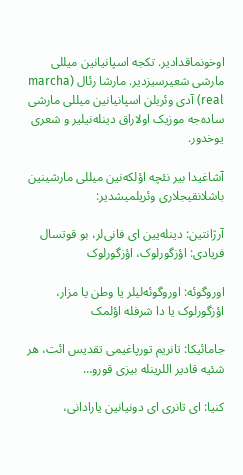اوخونماقدادیر. تکجه اسپانیانین میللی مارشی شعیرسیزدیر. مارشا رئال (marcha real) آدی وئریلن اسپانیانین میللی مارشی ساده‌جه موزیک اولاراق دینله‌نیلیر و شعری یوخدور.

آشاغیدا بیر نئچه اؤلکه‌نین میللی مارشینین باشلانقیجلاری وئریلمیشدیر:

آرژانتین: دینله‌یین ای فانی‌لر، بو قوتسال فریادی: اؤزگورلوک، اؤزگورلوک

اوروگوئه: اوروگوئه‌لیلر یا وطن یا مزار، اؤزگورلوک یا دا شرفله اؤلمک

جامائیکا: تانریم تورپاغیمی تقدیس ائت، هر شئیه قادیر اللرینله بیزی قورو…

کنیا: ای تانری ای دونیانین یارادانی،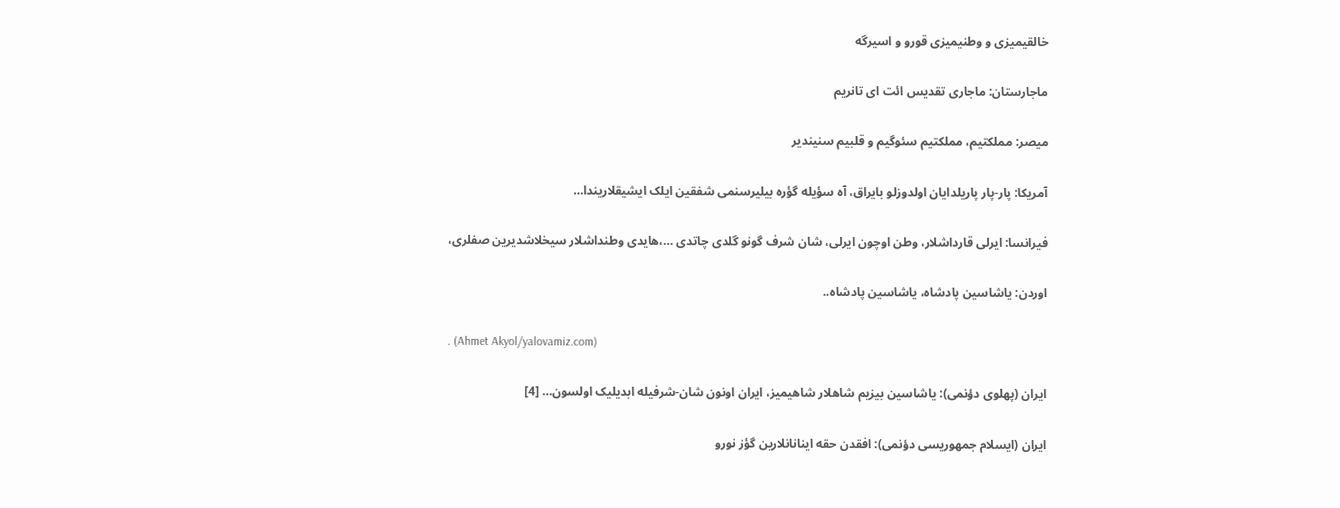خالقیمیزی و وطنیمیزی قورو و اسیرگه

ماجارستان: ماجاری تقدیس ائت ای تانریم

میصر: مملکتیم، مملکتیم سئوگیم و قلبیم سنیندیر

آمریکا: پار-پار پاریلدایان اولدوزلو بایراق، آه سؤیله گؤره بیلیرسنمی شفقین ایلک ایشیقلاریندا…

فیرانسا: ایرلی قارداشلار، وطن اوچون ایرلی، شان شرف گونو گلدی چاتدی …،هایدی وطنداشلار سیخلاشدیرین صفلری،

اوردن: یاشاسین پادشاه، یاشاسین پادشاه..

. (Ahmet Akyol/yalovamiz.com)

ایران (پهلوی دؤنمی): یاشاسین بیزیم شاهلار شاهیمیز، ایران اونون شان-شرفیله ابدیلیک اولسون… [4]

ایران (ایسلام جمهوریسی دؤنمی): افقدن حقه اینانانلارین گؤز نورو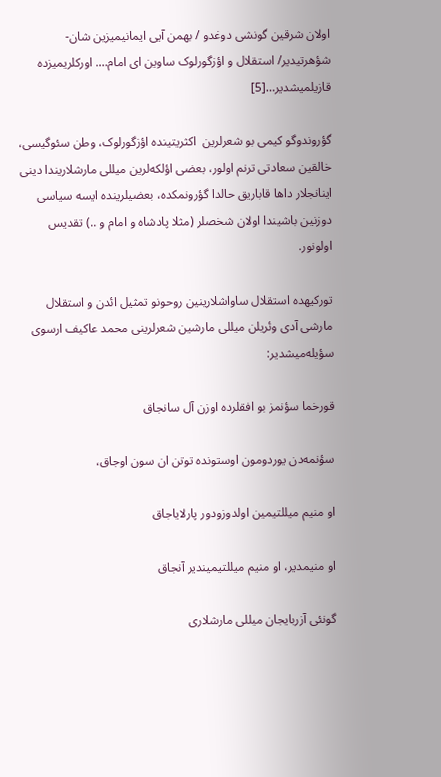اولان شرقین گونشی دوغدو / بهمن آیی ایمانیمیزین شان-شؤهرتیدیر/ استقلال و اؤزگورلوک ساوین ای امام…. اورکلریمیزده قازیلمیشدیر…[5]

گؤروندوگو کیمی بو شعرلرین  اکثریتینده اؤزگورلوک، وطن سئوگیسی، خالقین سعادتی ترنم اولور، بعضی اؤلکه‌لرین میللی مارشلاریندا دینی اینانجلار داها قاباریق حالدا گؤرونمکده، بعضیلرینده ایسه سیاسی دوزنین باشیندا اولان شخصلر (مثلا پادشاه و امام و ..) تقدیس اولونور.

تورکیهده استقلال ساواشلارینین روحونو تمثیل ائدن و استقلال مارشی آدی وئریلن میللی مارشین شعرلرینی محمد عاکیف ارسوی سؤیله‌میشدیر:

قورخما سؤنمز بو افقلرده اوزن آل سانجاق

سؤنمه‌دن یوردومون اوستونده توتن ان سون اوجاق،

او منیم میللتیمین اولدوزودور پارلایاجاق

او منیمدیر، او منیم میللتیمیندیر آنجاق

گونئی آزربایجان میللی مارشلاری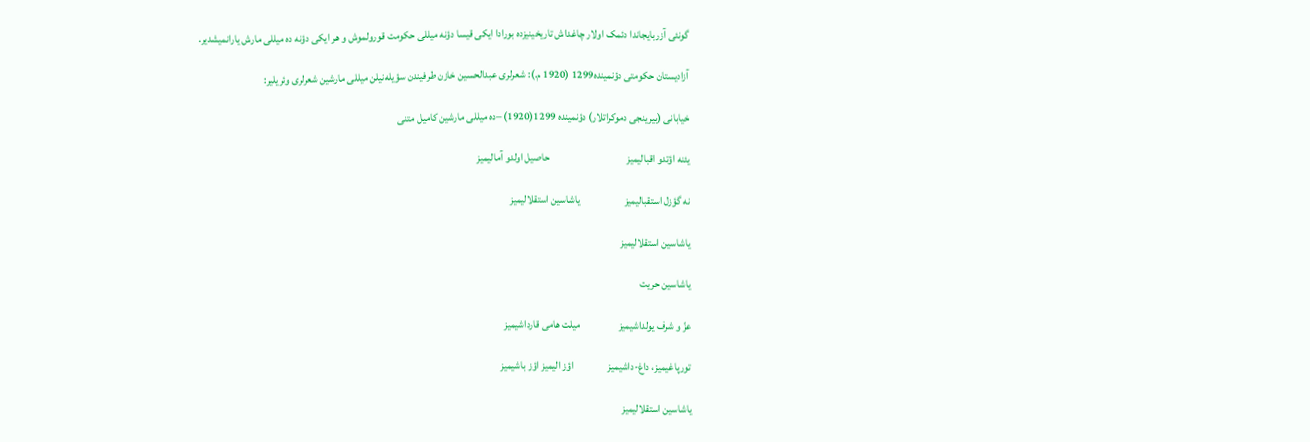گونئی آزربایجاندا دئمک اولار چاغداش تاریخینیزده بورادا ایکی قیسا دؤنه میللی حکومت قورولموش و هر ایکی دؤنه ده میللی مارش یارانمیشدیر.

آزادیستان حکومتی دؤنمینده1299 (1920 م.): شعرلری عبدالحسین خازن طرفیندن سؤیله‌نیلن میللی مارشین شعرلری وئریلیر:

خیابانی (بیرینجی دموکراتلار) دؤنمینده 1299(1920) –ده میللی مارشین کامیل متنی

یئنه اؤتدو اقبالیمیز                                    حاصیل اولدو آمالیمیز

نه گؤزل استقبالیمیز                     یاشاسین استقلالیمیز

یاشاسین استقلالیمیز

یاشاسین حریت

عزّ و شرف یولداشیمیز                  میلت هامی قارداشیمیز

تورپاغیمیز، داغ-داشیمیز                اؤز الیمیز اؤز باشیمیز

یاشاسین استقلالیمیز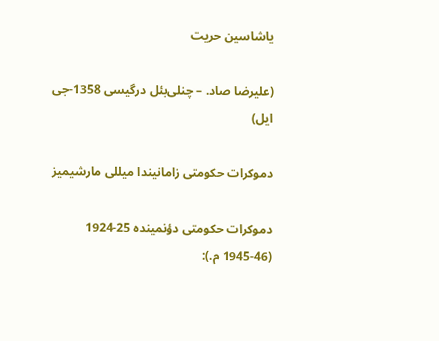یاشاسین حریت

(علیرضا صاد. – چنلی‌بئل درگیسی 1358-جی ایل)

دموکرات حکومتی زامانیندا میللی مارشیمیز

دموکرات حکومتی دؤنمینده 25-1924 (46-1945 م.):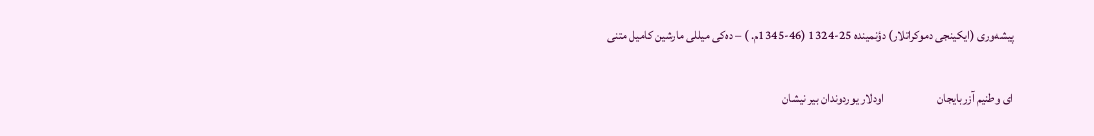پیشه‌وری (ایکینجی دموکراتلار) دؤنمینده 25-1324 (46-1345م. ) – ده‌کی میللی مارشین کامیل متنی

ای وطنیم آزربایجان                      اودلار یوردوندان بیر نیشان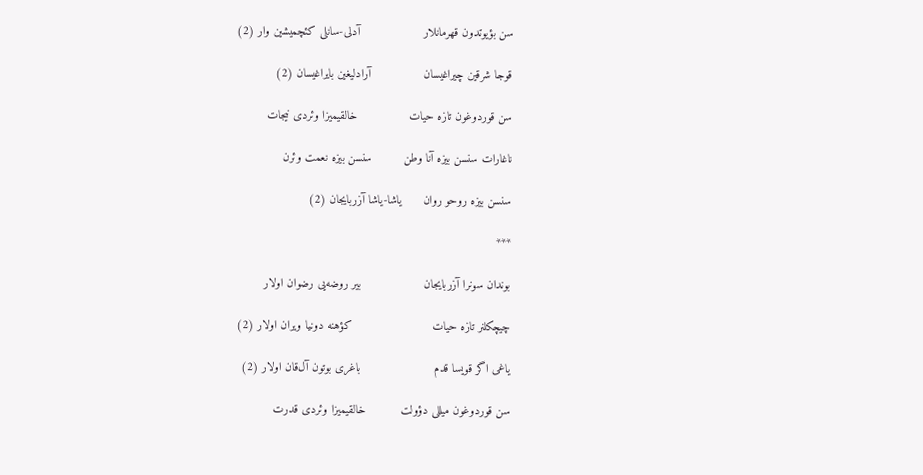سن بؤیوتدون قهرمانلار                  آدلی-سانلی کئچمیشین وار (2)

قوجا شرقین چیراغیسان               آرادلیغین بایراغیسان (2)

سن قوردوغون تازه حیات               خالقیمیزا وئردی نیجات

ناغارات سنسن بیزه آنا وطن         سنسن بیزه نعمت وئرن

سنسن بیزه روحو روان      یاشا-یاشا آزربایجان (2)

***

بوندان سونرا آزربایجان                  بیر روضه‌یی رضوان اولار

چیچکلنر تازه حیات                       کؤهنه دونیا ویران اولار (2)

یاغی اگر قویسا قدم                     باغری بوتون آل‌قان اولار (2)

سن قوردوغون میللی دؤولت          خالقیمیزا وئردی قدرت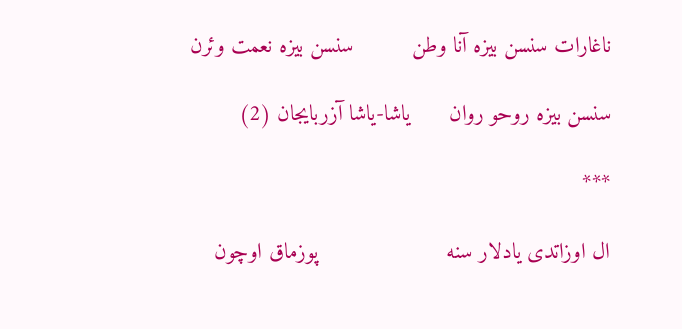ناغارات سنسن بیزه آنا وطن         سنسن بیزه نعمت وئرن

سنسن بیزه روحو روان      یاشا-یاشا آزربایجان (2)

***

ال اوزاتدی یادلار سنه                    پوزماق اوچون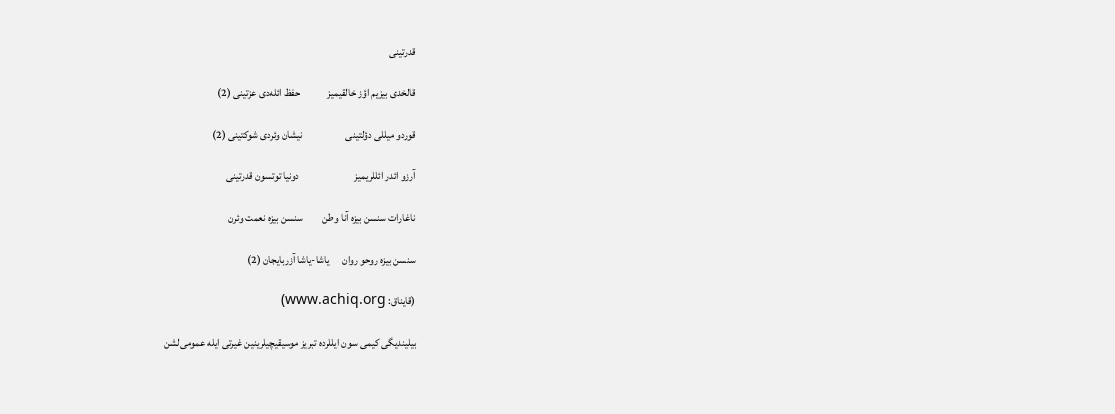قدرتینی

قالخدی بیزیم اؤز خالقیمیز             حفظ ائله‌دی عزتینی (2)

قوردو میللی دؤلتینی                    نیشان وئردی شوکتینی (2)

آرزو ائدر ائللریمیز                          دونیا توتسون قدرتینی

ناغارات سنسن بیزه آنا وطن         سنسن بیزه نعمت وئرن

سنسن بیزه روحو روان      یاشا-یاشا آزربایجان (2)

(قایناق: www.achiq.org)

بیلیندیگی کیمی سون ایللرده تبریز موسیقیچیلرینین غیرتی ایله عمومی‌لشن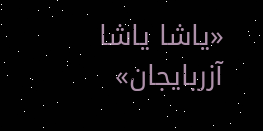«یاشا یاشا آزربایجان»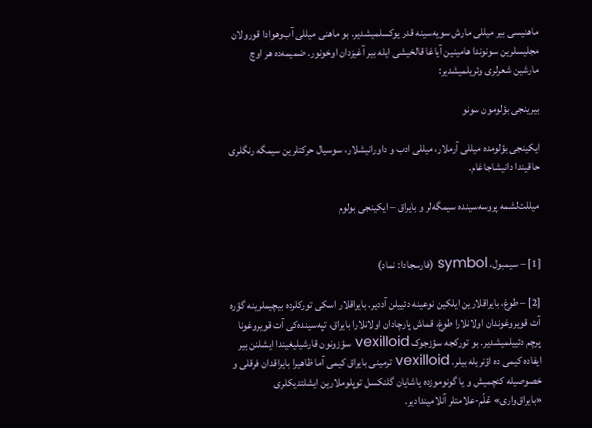ماهنیسی بیر میللی مارش سویه‌سینه قدر یوکسلمیشدیر. بو ماهنی میللی آب‌وهوادا قورولان مجلیسلرین سونوندا هامینین آیاغا قالخیشی ایله بیر آغیزدان اوخونور. ضمیمه‌ده هر اوچ مارشین شعرلری وئریلمیشدیر:

بیرینجی بؤلومون سونو

ایکینجی بؤلومده میللی آرملار، میللی ادب و داورانیشلار، سوسیال حرکتلرین سیمگه رنگلری حاقیندا دانیشاجاغام.

میللت‌لشمه پروسه‌سینده سیمگه‌لر و بایراق – ایکینجی بولوم


[1] – سیمبول، symbol (فارسجادا: نماد)

[2] – طوغ، بایراقلارین ایلکین نوعینه دئییلن آددیر. بایراقلار اسکی تورکلرده بیچیملرینه گؤره آت قویروغوندان اولانلارا طوغ، قماش پارچادان اولانلارا بایراق، تپه‌سینده‌کی آت قویروغونا پرچم دئییلمیشدیر. بو تورکجه سؤزجوک vexilloid سؤزونون قارشیلیغیندا ایشلنن بیر ایفاده کیمی ده اؤنریله بیلر. vexilloid ترمینی بایراق کیمی آما ظاهیرا بایراقدان فرقلی و خصوصیله کئچمیش و یا گونوموزده یاشایان گلنکسل توپلوملارین ایشلتدیکلری «بایراق‌واری» عّلّم-علامتلر آنلامیندادیر.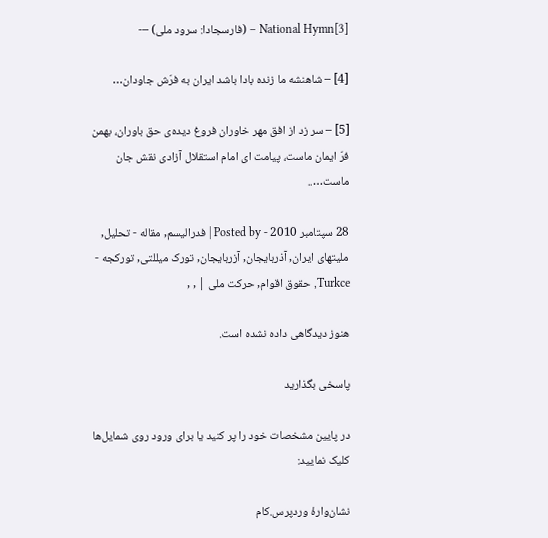[3]National Hymn – (فارسجادا: سرود ملی) –-

[4] – شاهنشه ما زنده بادا باشد ایران به فرّش جاودان…

[5] – سر زد از افق مهر خاوران فروغ دیده‌ی حق باوران، بهمن فرّ ایمان ماست، پیامت ای امام استقلال آزادی نقش جان ماست…..

28 سپتامبر 2010 - Posted by | فدرالیسم, مقاله - تحلیل, ملیتهای ایران, آذربایجان, آزربایجان, تورک میللتی, تورکجه - Turkce, حقوق اقوام, حرکت ملی | , ,

هنوز دیدگاهی داده نشده است.

پاسخی بگذارید

در پایین مشخصات خود را پر کنید یا برای ورود روی شمایل‌ها کلیک نمایید:

نشان‌وارهٔ وردپرس.کام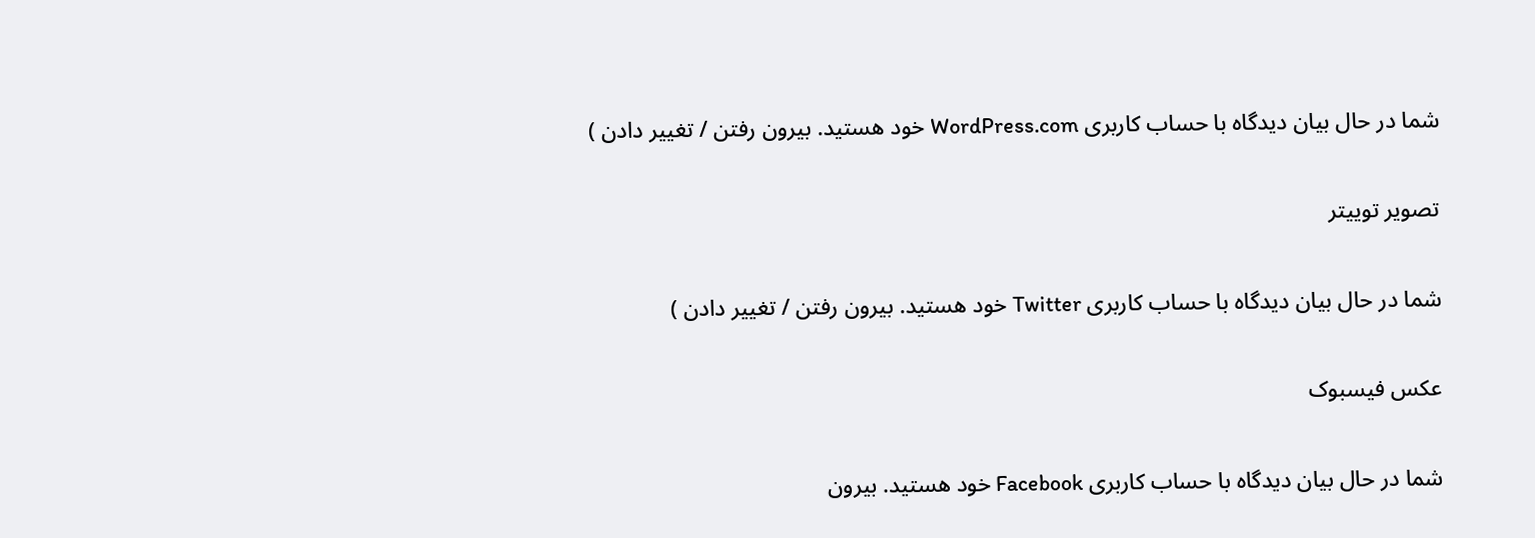شما در حال بیان دیدگاه با حساب کاربری WordPress.com خود هستید. بیرون رفتن / تغییر دادن )

تصویر توییتر

شما در حال بیان دیدگاه با حساب کاربری Twitter خود هستید. بیرون رفتن / تغییر دادن )

عکس فیسبوک

شما در حال بیان دیدگاه با حساب کاربری Facebook خود هستید. بیرون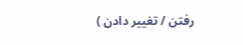رفتن / تغییر دادن )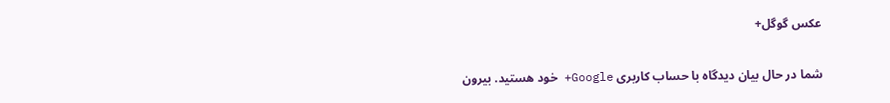عکس گوگل+

شما در حال بیان دیدگاه با حساب کاربری Google+ خود هستید. بیرون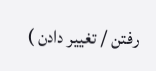رفتن / تغییر دادن )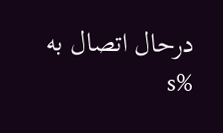درحال اتصال به %s